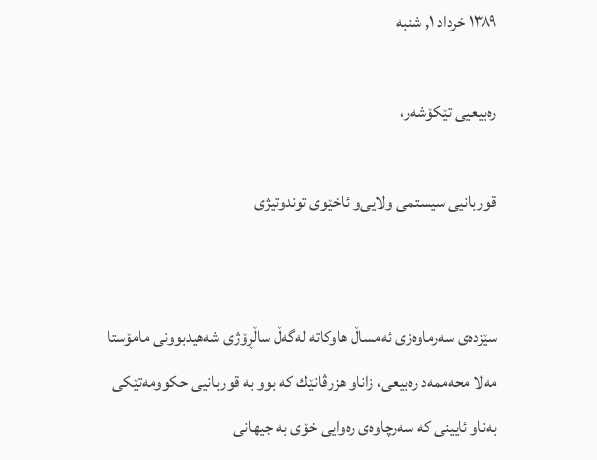۱۳۸۹ خرداد ۱, شنبه

ره‌بیعیی‌ تێكۆشه‌ر،

قوربانیی‌ سیستمی‌ ولایی‌‌و ئاخێوی‌ توند‌وتیژی‌


سێزده‌ی‌ سه‌رماوه‌زی‌ ئه‌مساڵ‌ هاوكاته‌ له‌گه‌ڵ‌ ساڵڕۆژی‌ شه‌هیدبوونی‌ مامۆستا مه‌لا محه‌ممه‌د ره‌بیعی‌، زانا‌و هزرڤانێك كه‌ بوو به‌ قوربانیی‌ حكوومه‌تێكی‌ به‌ناو ئایینی‌ كه‌ سه‌رچاوه‌ی‌ ره‌وایی‌ خۆی‌ به‌ جیهانی‌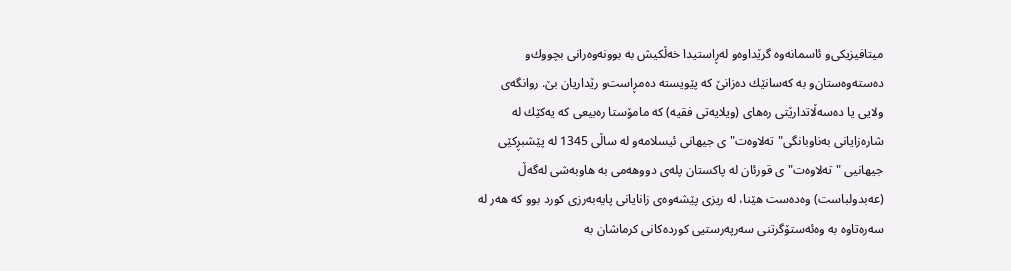میتافیزیكی‌‌و ئاسمانه‌وه‌ گرێداوه‌‌و له‌ڕاستیدا خه‌ڵكیش به‌ بوونه‌وه‌رانی‌ بچووك‌و ده‌سته‌وه‌ستان‌و به‌ كه‌سانێك ده‌زانێ‌ كه‌ پێویسته‌ ده‌مڕاست‌و رێداریان بێ‌. روانگه‌ی‌ ولایی‌ یا ده‌سه‌ڵاتدارێتی‌ ره‌های‌ (ویلایه‌تی‌ فقیه‌) كه مامۆستا ره‌بیعی‌ كه‌ یه‌كێك له‌ شاره‌زایانی‌ به‌ناوبانگی‌"ته‌لاوه‌ت"ی‌ جیهانی‌ ئیسلامه‌‌و له‌ ساڵی‌ 1345 له‌ پێشبڕكێی‌ جیهانیی‌ "ته‌لاوه‌ت"ی‌ قورئان له‌ پاكستان پله‌ی‌ دووهه‌می‌ به‌ هاوبه‌شی‌ له‌گه‌ڵ‌ (عه‌بدولباست) وه‌ده‌ست هێنا، له‌ ریزی‌ پێشه‌وه‌ی‌ زانایانی‌ پایه‌به‌رزی‌ كورد بوو كه‌ هه‌ر له‌ سه‌ره‌تاوه‌ به‌ وه‌ئه‌ستۆگرتنی‌ سه‌رپه‌رستیی‌ كورده‌كانی‌ كرماشان به‌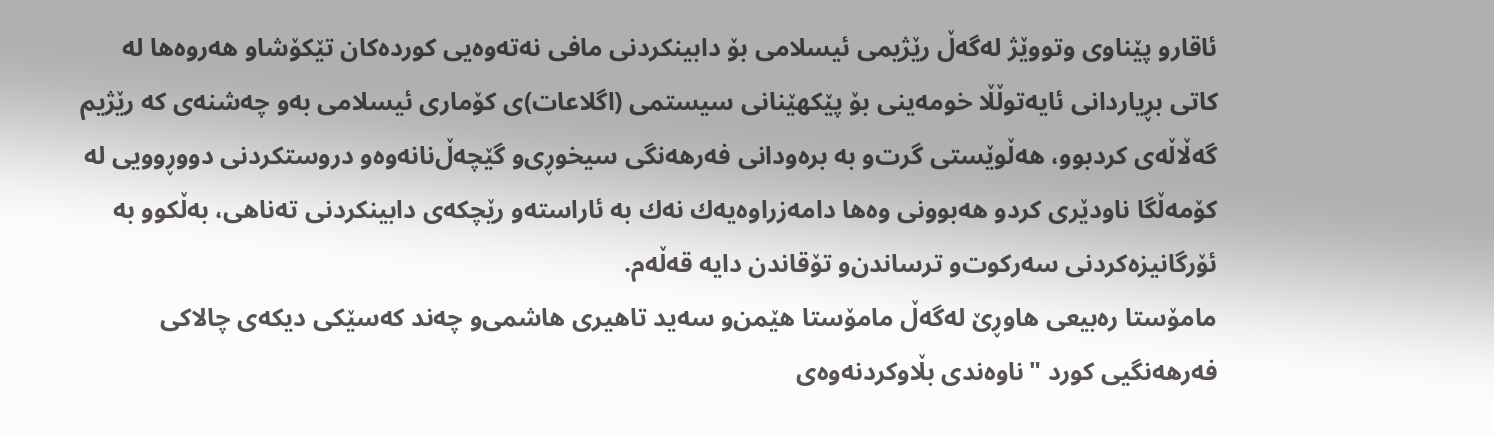ئاقار‌و پێناوی‌ وتووێژ له‌گه‌ڵ‌ رێژیمی‌ ئیسلامی‌ بۆ دابینكردنی‌ مافی‌ نه‌ته‌وه‌یی‌ كورده‌كان تێكۆشا‌و هه‌روه‌ها له‌ كاتی‌ بڕیاردانی‌ ئایه‌توڵڵا خومه‌ینی‌ بۆ پێكهێنانی‌ سیستمی‌ (اگلاعات)ی‌ كۆماری‌ ئیسلامی‌ به‌و چه‌شنه‌ی‌ كه‌ رێژیم گه‌ڵاڵه‌ی‌ كردبوو، هه‌ڵوێستی‌ گرت‌و به‌ بره‌ودانی‌ فه‌رهه‌نگی‌ سیخوڕی‌‌و گێچه‌ڵ‌نانه‌وه‌‌و دروستكردنی‌ دووڕوویی‌ له‌ كۆمه‌ڵگا ناودێری‌ كرد‌و هه‌بوونی‌ وه‌ها دامه‌زراوه‌یه‌ك نه‌ك به‌ ئاراسته‌‌و رێچكه‌ی‌ دابینكردنی‌ ته‌ناهی‌، به‌ڵكوو به‌ ئۆرگانیزه‌كردنی‌ سه‌ركوت‌و ترساندن‌و تۆقاندن دایه‌ قه‌ڵه‌م.
مامۆستا ره‌بیعی‌ هاوڕێ‌ له‌گه‌ڵ‌ مامۆستا هێمن‌و سه‌ید تاهیری‌ هاشمی‌‌و چه‌ند كه‌سێكی‌ دیكه‌ی‌ چالاكی‌ فه‌رهه‌نگیی‌ كورد "ناوه‌ندی‌ بڵاوكردنه‌وه‌ی‌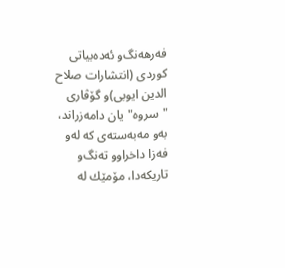فه‌رهه‌نگ‌و ئه‌ده‌بیاتی‌ كوردی‌ (انتشارات صلاح الدین ایوبی‌)و گۆڤاری‌ "سروه‌"یان دامه‌زراند، به‌و مه‌به‌سته‌ی‌ كه‌ له‌و فه‌زا داخراو‌و ته‌نگ‌و تاریكه‌دا، مۆمێك له‌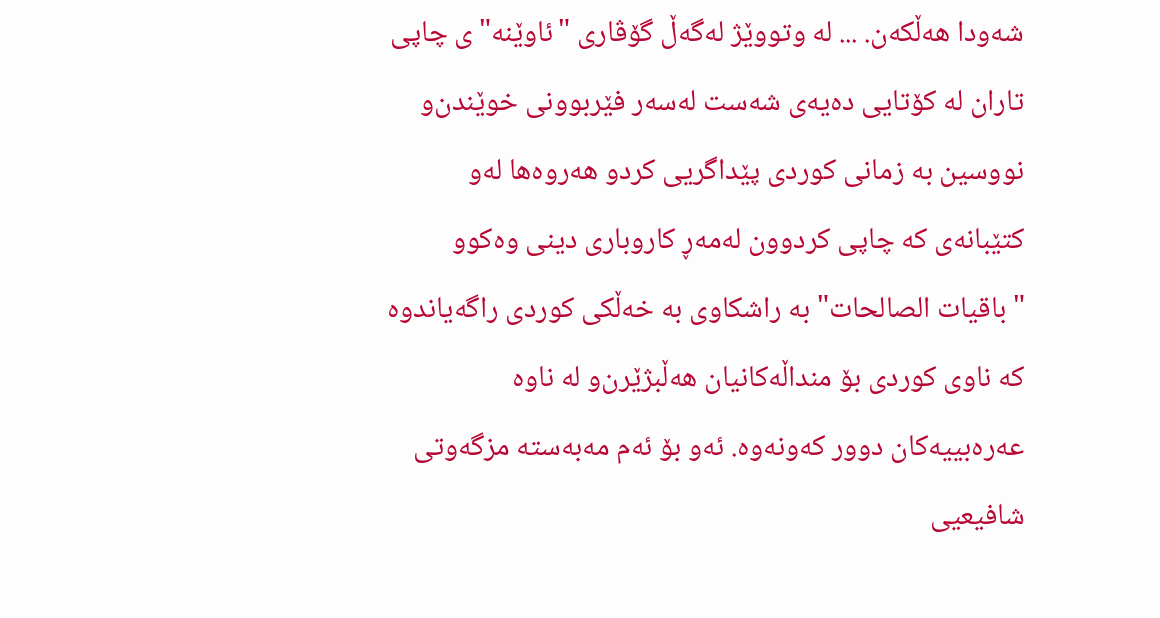شه‌ودا هه‌ڵكه‌ن. ... له‌ وتووێژ له‌گه‌ڵ‌ گۆڤاری‌ "ئاوێنه‌"ی‌ چاپی‌ تاران له‌ كۆتایی‌ ده‌یه‌ی‌ شه‌ست له‌سه‌ر فێربوونی‌ خوێندن‌و نووسین به‌ زمانی‌ كوردی‌ پێداگریی‌ كرد‌و هه‌روه‌ها له‌و كتێبانه‌ی‌ كه‌ چاپی‌ كردوون له‌مه‌ڕ كار‌وباری‌ دینی‌ وه‌كوو "باقیات الصالحات" به‌ راشكاوی‌ به‌ خه‌ڵكی‌ كوردی‌ راگه‌یاندوه‌ كه‌ ناوی‌ كوردی‌ بۆ منداڵه‌كانیان هه‌ڵبژێرن‌و له‌ ناوه‌ عه‌ره‌بییه‌كان دوور كه‌ونه‌وه‌. ئه‌و بۆ ئه‌م مه‌به‌سته‌ مزگه‌وتی‌ شافیعیی‌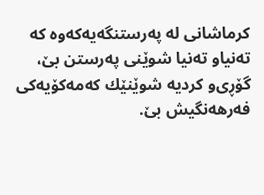كرماشانی‌ له‌ په‌رستنگه‌یه‌كه‌وه‌ كه‌ ته‌نیا‌و ته‌نیا شوێنی‌ په‌رستن بێ‌، گۆڕی‌‌و كردیه‌ شوێنێك كه‌مه‌كۆیه‌كی‌ فه‌رهه‌نگیش بێ‌.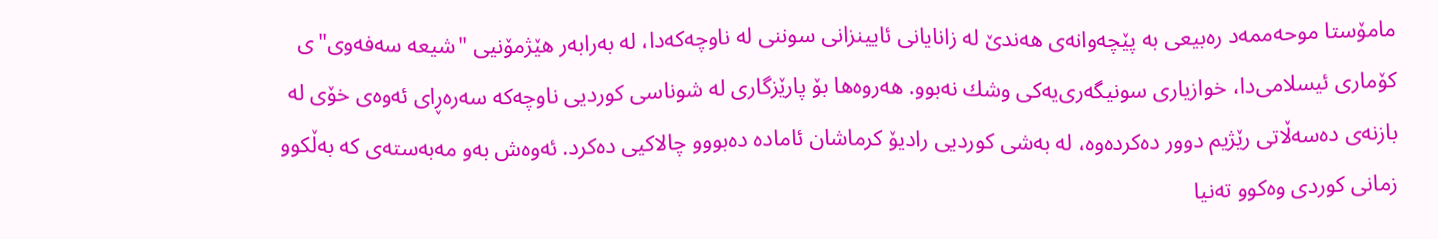مامۆستا موحه‌ممه‌د ره‌بیعی‌ به‌ پێچه‌وانه‌ی‌ هه‌ندێ‌ له‌ زانایانی‌ ئایینزانی‌ سوننی‌ له‌ ناوچه‌كه‌دا، له‌ به‌رابه‌ر هێژمۆنیی‌ "شیعه‌ سه‌فه‌وی‌"ی‌ كۆماری‌ ئیسلامی‌دا، خوازیاری‌ سونیگه‌ری‌یه‌كی‌ وشك نه‌بوو. هه‌روه‌ها بۆ پارێزگاری‌ له‌ شوناسی‌ كوردیی‌ ناوچه‌كه‌ سه‌ره‌ڕای‌ ئه‌وه‌ی‌ خۆی‌ له‌ بازنه‌ی‌ ده‌سه‌ڵاتی‌ رێژیم دوور ده‌كرده‌وه‌، له‌ به‌شی‌ كوردیی‌ رادیۆ كرماشان ئاماده‌ ده‌بوو‌و چالاكیی‌ ده‌كرد. ئه‌وه‌ش به‌و مه‌به‌سته‌ی‌ كه‌ به‌ڵكوو زمانی‌ كوردی‌ وه‌كوو ته‌نیا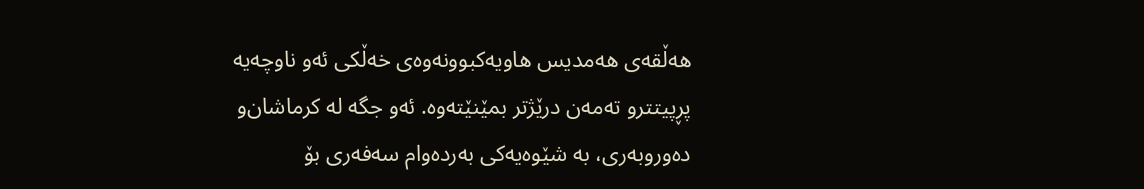هه‌ڵقه‌ی‌ هه‌مدیس هاویه‌كبوونه‌وه‌ی‌ خه‌ڵكی‌ ئه‌و ناوچه‌یه‌ پڕپیتتر‌و ته‌مه‌ن درێژتر بمێنێته‌وه‌. ئه‌و جگه‌ له‌ كرماشان‌و ده‌ور‌وبه‌ری‌، به‌ شێوه‌یه‌كی‌ به‌رده‌وام سه‌فه‌ری‌ بۆ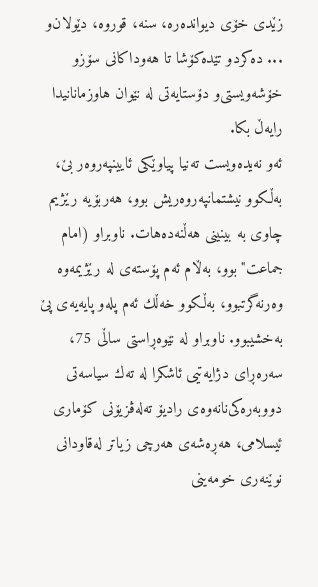زێدی‌ خۆی‌ دیوانده‌ره‌، سنه‌، قوروه‌، دێولان‌و ... ده‌كرد‌و تێده‌كۆشا تا هه‌وداكانی‌ سۆز‌و خۆشه‌ویستی‌‌و دۆستایه‌تی‌ له‌ نێوان هاوزمانانیدا رایه‌ڵ‌ بكا.
ئه‌و نه‌یده‌ویست ته‌نیا پیاوێكی‌ ئایینپه‌روه‌ر بێ‌، به‌ڵكوو نیشتمانپه‌روه‌ریش بوو، هه‌ربۆیه‌ رێژیم چاوی‌ به‌ بینینی‌ هه‌ڵنه‌ده‌هات. ناوبراو (امام جماعت" بوو، به‌ڵام ئه‌م پۆسته‌ی‌ له‌ رێژیمه‌وه‌ وه‌رنه‌گرتبوو، به‌ڵكوو خه‌ڵك ئه‌م پله‌‌و پایه‌یه‌ی‌ پێ‌ به‌خشیبوو. ناوبراو له‌ نێوه‌ڕاستی‌ ساڵی‌ 75، سه‌ره‌ڕای‌ دژایه‌تیی‌ ئاشكرا له‌ ته‌ك سیاسه‌تی‌ دووبه‌ره‌كی‌نانه‌وه‌ی‌ رادیۆ ته‌له‌ڤزیۆنی‌ كۆماری‌ ئیسلامی‌، هه‌ڕه‌شه‌ی‌ هه‌رچی‌ زیاتر له‌قاودانی‌ نوێنه‌ری‌ خومه‌ینی‌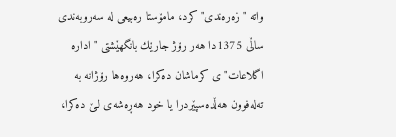واته‌ "زه‌ره‌ندی‌" كرد، مامۆستا ره‌بیعی‌ له‌ سه‌ر‌وبه‌ندی‌ ساڵی‌ 1375دا هه‌ر رۆژ جارێك بانگهێشتی‌ "اداره‌ اگلاعات"ی‌ كرماشان ده‌كرا، هه‌روه‌ها رۆژانه‌ به‌ ته‌له‌فوون هه‌ڵده‌سپێردرا یا خود هه‌ڕه‌شه‌ی‌ لـێ‌ ده‌كرا،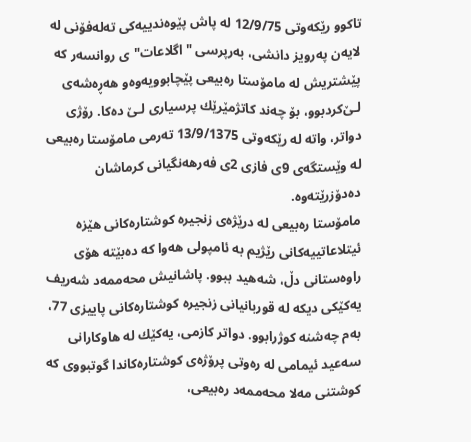تاكوو رێكه‌وتی‌ 12/9/75 له‌ پاش پێوه‌ندییه‌كی‌ ته‌له‌فۆنی‌ له‌ لایه‌ن په‌رویز دانشی‌، به‌رپرسی‌ "اگلاعات"ی‌ روانسه‌ر كه‌ پێشتریش له‌ مامۆستا ره‌بیعی‌ پێچابوویه‌وه‌‌و هه‌ڕه‌شه‌ی‌ لـێ‌كردبوو، بۆ چه‌ند كاتژمێرێك پرسیاری‌ لـێ‌ ده‌كا. رۆژی‌ دواتر، واته‌ له‌ رێكه‌وتی‌ 13/9/1375 ته‌رمی‌ مامۆستا ره‌بیعی‌ له‌ وێستگه‌ی‌ 9ی‌ فازی‌ 2ی‌ فه‌رهه‌نگیانی‌ كرماشان ده‌دۆزرێته‌وه‌.
مامۆستا ره‌بیعی‌ له‌ درێژه‌ی‌ زنجیره‌ كوشتاره‌كانی‌ هێزه‌ ئیتلاعاتییه‌كانی‌ رێژیم به‌ ئامپولی‌ هه‌وا كه‌ ده‌بێته‌ هۆی‌ راوه‌ستانی‌ دڵ‌، شه‌هید ببوو. پاشانیش محه‌ممه‌د شه‌ریف یه‌كێكی‌ دیكه‌ له‌ قوربانیانی‌ زنجیره‌ كوشتاره‌كانی‌ پاییزی‌ 77، به‌م چه‌شنه‌ كوژرابوو. دواتر كازمی‌، یه‌كێك له‌ هاوكارانی‌ سه‌عید ئیمامی‌ له‌ ره‌وتی‌ پرۆژه‌ی‌ كوشتاره‌كاندا گوتبووی‌ كه‌ كوشتنی‌ مه‌لا محه‌ممه‌د ره‌بیعی‌،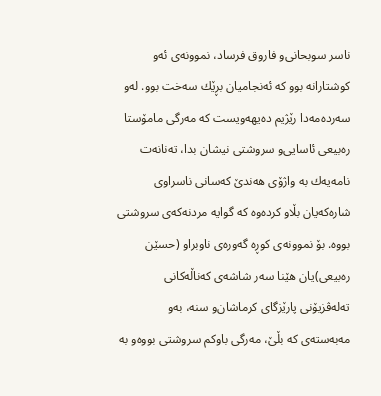ناسر سوبحانی‌‌و فاروق فرساد، نموونه‌ی‌ ئه‌و كوشتارانه‌ بوو كه‌ ئه‌نجامیان بڕێك سه‌خت بوو. له‌و سه‌رده‌مه‌دا رێژیم ده‌یهه‌ویست كه‌ مه‌رگی‌ مامۆستا ره‌بیعی‌ ئاسایی‌‌و سروشتی‌ نیشان بدا، ته‌نانه‌ت نامه‌یه‌ك به‌ واژۆی‌ هه‌ندێ‌ كه‌سانی‌ ناسراوی‌ شاره‌كه‌یان بڵاو كرده‌وه‌ كه‌ گوایه‌ مردنه‌كه‌ی‌ سروشتی‌ بووه‌. بۆ نموونه‌ی‌ كوڕه‌ گه‌وره‌ی‌ ناوبراو (حسێن ره‌بیعی‌)یان هێنا سه‌ر شاشه‌ی‌ كه‌ناڵه‌كانی‌ ته‌له‌ڤزیۆنی‌ پارێزگای‌ كرماشان‌و سنه‌، به‌و مه‌به‌سته‌ی‌ كه‌ بڵێ‌، مه‌رگی‌ باوكم سروشتی‌ بووه‌‌و به‌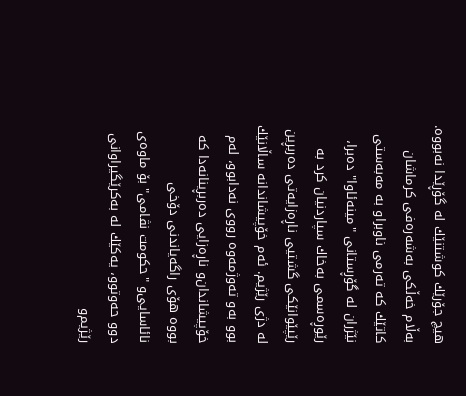هیچ جۆرێك كوشتنێك له‌ گۆڕێدا نه‌بووه‌. به‌ڵام خه‌ڵكی‌ به‌شه‌ره‌فی‌ كرماشان كاتێك كه‌ ته‌رمی‌ ناوبراو به‌ مه‌به‌ستی‌ نێژران له‌ گۆڕستانی‌ "مینه‌ئاوا" ده‌برا، رێوڕه‌سمی‌ به‌خاك سپاردنیان كرد به‌ رێپێوانێكی‌ گشتیی‌ ناڕه‌زایه‌تی‌ ده‌ربڕین له‌ دژی‌ رێژیم. ئه‌م خۆپیشاندانه‌ ساڵانێك بوو به‌و ته‌وژمه‌وه‌ رووی‌ نه‌دابوو، له‌م خۆپیشاندان‌و ناڕه‌زایی‌ ده‌ربڕینانه‌دا كه‌ بووه‌ هۆی‌ راگه‌یاندنی‌ دۆخی‌ نائاسایی‌‌و "حكومت نڤامی‌" بۆ ماوه‌ی‌ دوو حه‌وتوو، یه‌كێك له‌ به‌كرێگیراوانی‌ رێژیم‌و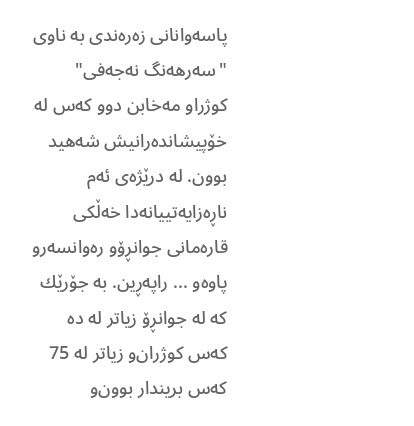پاسه‌وانانی‌ زه‌ره‌ندی‌ به‌ ناوی‌ "سه‌رهه‌نگ نه‌جه‌فی‌" كوژرا‌و مه‌خابن دوو كه‌س له‌ خۆپیشانده‌رانیش شه‌هید بوون. له‌ درێژه‌ی‌ ئه‌م ناڕه‌زایه‌تییانه‌دا خه‌ڵكی‌ قاره‌مانی‌ جوانڕۆ‌و ره‌وانسه‌ر‌و پاوه‌‌و ... راپه‌ڕین. به‌ جۆرێك كه‌ له‌ جوانڕۆ زیاتر له‌ ده‌ كه‌س كوژران‌و زیاتر له‌ 75 كه‌س بریندار بوون‌و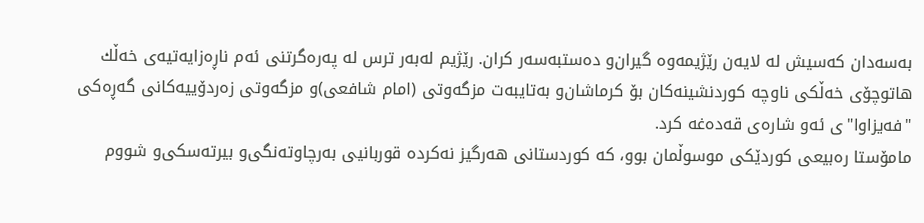به‌سه‌دان كه‌سیش له‌ لایه‌ن رێژیمه‌وه‌ گیران‌و ده‌ستبه‌سه‌ر كران. رێژیم له‌به‌ر ترس له‌ په‌ره‌گرتنی‌ ئه‌م ناڕه‌زایه‌تیه‌ی‌ خه‌ڵك هاتوچۆی‌ خه‌ڵكی‌ ناوچه‌ كوردنشینه‌كان بۆ كرماشان‌و به‌تایبه‌ت مزگه‌وتی‌ (امام شافعی‌)و مزگه‌وتی‌ زه‌ردۆییه‌كانی‌ گه‌ڕه‌كی‌ "فه‌یزاوا"ی‌ ئه‌و شاره‌ی‌ قه‌ده‌غه‌ كرد.
مامۆستا ره‌بیعی‌ كوردێكی‌ موسوڵمان بوو، كه‌ كوردستانی‌ هه‌رگیز نه‌كرده‌ قوربانیی‌ به‌رچاوته‌نگی‌‌و بیرته‌سكی‌‌و شووم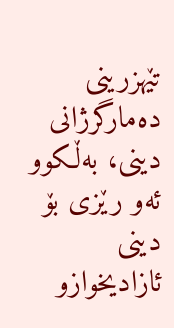تێهزرینی‌ ده‌مارگرژانی‌ دینی‌، به‌ڵكوو ئه‌و رێزی‌ بۆ دینی‌ ئازادیخواز‌و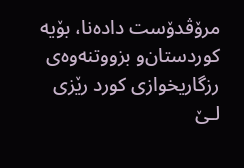مرۆڤدۆست داده‌نا، بۆیه‌ كوردستان‌و بزووتنه‌وه‌ی‌ رزگاریخوازی‌ كورد رێزی‌ لـێ‌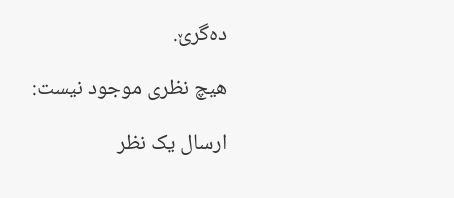ده‌گرێ‌.

هیچ نظری موجود نیست:

ارسال یک نظر